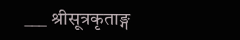___ श्रीसूत्रकृताङ्ग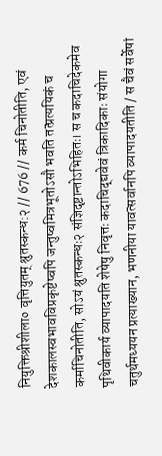नियुक्तिश्रीशीला० वृत्तियुतम् श्रुतस्कन्ध:२ // 676 // कर्म चिनोतीति, एवं देशकालस्वभावविप्रकृष्टेष्वपि जन्तुष्वमित्रभूतोऽसौ भवति तत्प्रत्ययिकं च कर्माचिनोतीति, सोऽयं श्रुतस्कन्धः२ संज्ञिदृष्टान्तोऽभिहितः। स च कदाचिदेकमेव पृथिवीकार्य व्यापादयति शेषेषु निवृत्तः कदाचिद्द्यवेवं त्रिकादिकाः संयोगा चतुर्थमध्ययन प्रत्याख्यान, भणनीया यावत्सर्वानपि व्यापादयतीति / स चैवं सर्वेषां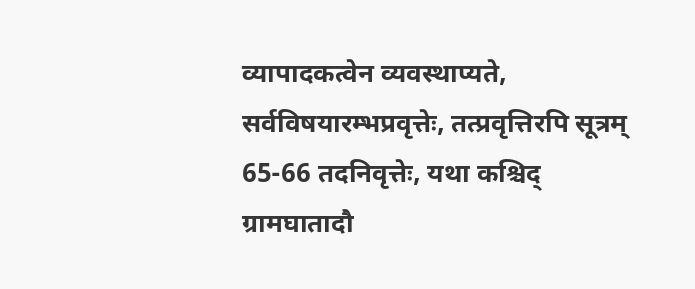व्यापादकत्वेन व्यवस्थाप्यते, सर्वविषयारम्भप्रवृत्तेः, तत्प्रवृत्तिरपि सूत्रम् 65-66 तदनिवृत्तेः, यथा कश्चिद् ग्रामघातादौ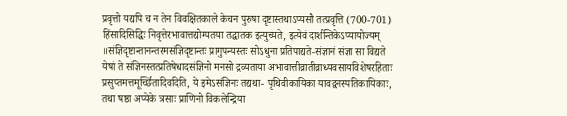प्रवृत्तो यद्यपि च न तेन विवक्षितकाले केचन पुरुषा दृष्टास्तथाऽप्यसौ तत्प्रवृत्ति (700-701) हिंसादिसिद्धिः निवृत्तेरभावात्तद्योग्यतया तद्धातक इत्युच्यते, इत्येवं दार्शन्तिकेऽप्यायोज्यम् ॥संज्ञिदृष्टान्तानन्तरमसंज्ञिदृष्टान्तः प्रागुपन्यस्तः सोऽधुना प्रतिपाद्यते-संज्ञानं संज्ञा सा विद्यते येषां ते संज्ञिनस्तत्प्रतिषेधादसंज्ञिनो मनसो द्रव्यताया अभावात्तीव्रातीव्राध्यवसायविशेषरहिताः प्रसुप्तमत्तमूर्च्छितादिवदिति, ये इमेऽसंज्ञिनः तद्यथा- पृथिवीकायिका यावद्वनस्पतिकायिकाः, तथा षष्ठा अप्येके त्रसाः प्राणिनो विकलेन्द्रिया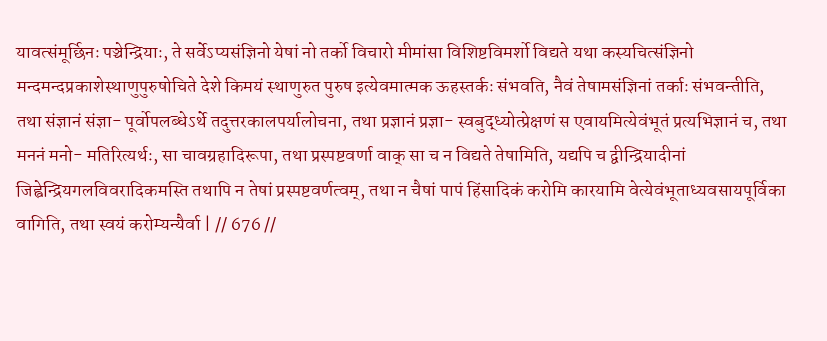यावत्संमूर्छिनः पञ्चेन्द्रियाः, ते सर्वेऽप्यसंज्ञिनो येषां नो तर्को विचारो मीमांसा विशिष्टविमर्शो विद्यते यथा कस्यचित्संज्ञिनो मन्दमन्दप्रकाशेस्थाणुपुरुषोचिते देशे किमयं स्थाणुरुत पुरुष इत्येवमात्मक ऊहस्तर्कः संभवति, नैवं तेषामसंज्ञिनां तर्काः संभवन्तीति, तथा संज्ञानं संज्ञा- पूर्वोपलब्धेऽर्थे तदुत्तरकालपर्यालोचना, तथा प्रज्ञानं प्रज्ञा- स्वबुद्ध्योत्प्रेक्षणं स एवायमित्येवंभूतं प्रत्यभिज्ञानं च, तथा मननं मनो- मतिरित्यर्थः, सा चावग्रहादिरूपा, तथा प्रस्पष्टवर्णा वाक् सा च न विद्यते तेषामिति, यद्यपि च द्वीन्द्रियादीनां जिह्वेन्द्रियगलविवरादिकमस्ति तथापि न तेषां प्रस्पष्टवर्णत्वम्, तथा न चैषां पापं हिंसादिकं करोमि कारयामि वेत्येवंभूताध्यवसायपूर्विका वागिति, तथा स्वयं करोम्यन्यैर्वा | // 676 //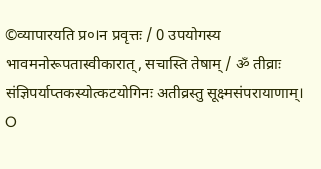©व्यापारयति प्र०।न प्रवृत्तः / 0 उपयोगस्य भावमनोरूपतास्वीकारात्, सचास्ति तेषाम् / ॐ तीव्राः संज्ञिपर्याप्तकस्योत्कटयोगिनः अतीव्रस्तु सूक्ष्मसंपरायाणाम्। O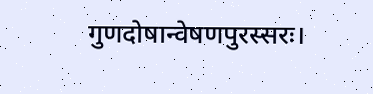गुणदोषान्वेषणपुरस्सरः।